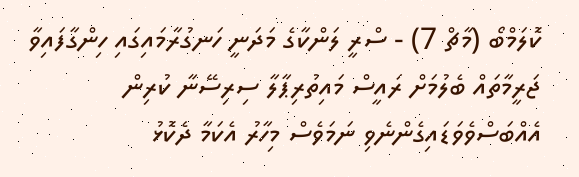ކޮލަމްބޯ (މާޗް 7) - ސްރީ ލަންކާގެ މަދަނީ ހަނގުރާމައިގައި ހިންގާފައިވާ ޖަރީމާތައް ބެލުމަށް ރައީސް މައިތުރިޕާލާ ސިރިސޭނާ ކުރިން އެއްބަސްވެވަޑައިގެންނެވި ނަމަވެސް މިހާރު އެކަމާ ދެކޮޅު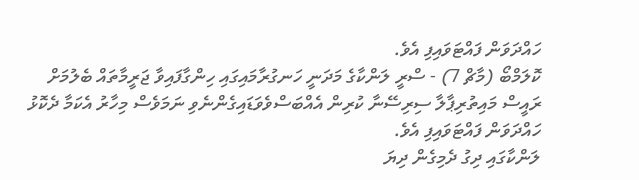ހައްދަވަން ފައްޓަވައިފި އެވެ.
ކޮލަމްބޯ (މާޗް 7) - ސްރީ ލަންކާގެ މަދަނީ ހަނގުރާމައިގައި ހިންގާފައިވާ ޖަރީމާތައް ބެލުމަށް ރައީސް މައިތުރިޕާލާ ސިރިސޭނާ ކުރިން އެއްބަސްވެވަޑައިގެންނެވި ނަމަވެސް މިހާރު އެކަމާ ދެކޮޅު ހައްދަވަން ފައްޓަވައިފި އެވެ.
ލަންކާގައި ދިގު ދެމިގެން ދިޔަ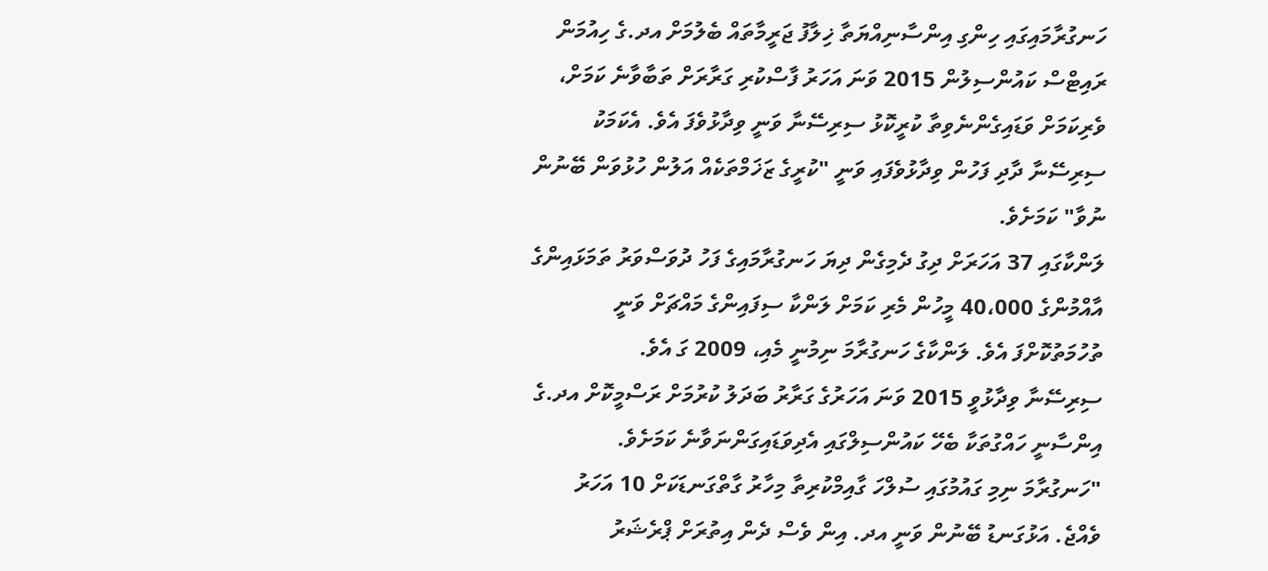ހަނގުރާމައިގައި ހިންގި އިންސާނިއްޔަތާ ޚިލާފު ޖަރީމާތައް ބެލުމަށް އދ.ގެ ހިއުމަން ރައިޓްސް ކައުންސިލުން 2015 ވަނަ އަހަރު ފާސްކުރި ގަރާރަށް ތަބާވާނެ ކަމަށް، ވެރިކަމަށް ވަޑައިގެންނެވިތާ ކުރީކޮޅު ސިރިސޭނާ ވަނީ ވިދާޅުވެފަ އެވެ. އެކަމަކު ސިރިސޭނާ ދާދި ފަހުން ވިދާޅުވެފައި ވަނީ "ކުރީގެ ޒަޚަމްތަކެއް އަލުން ހުޅުވަން ބޭނުން ނުވާ" ކަމަށެވެ.
ލަންކާގައި 37 އަހަރަށް ދިގު ދެމިގެން ދިޔަ ހަނގުރާމައިގެ ފަހު ދުވަސްވަރު ތަމަޅައިންގެ އާއްމުންގެ 40،000 މީހުން މެރި ކަމަށް ލަންކާ ސިފައިންގެ މައްޗަށް ވަނީ ތުހުމަތުކޮށްފަ އެވެ. ލަންކާގެ ހަނގުރާމަ ނިމުނީ މެއި، 2009 ގަ އެވެ.
ސިރިސޭނާ ވިދާޅުވީ 2015 ވަނަ އަހަރުގެ ގަރާރު ބަދަލު ކުރުމަށް ރަސްމީކޮށް އދ.ގެ އިންސާނީ ހައްގުތަކާ ބެހޭ ކައުންސިލްގައި އެދިވަޑައިގަންނަވާނެ ކަމަށެވެ.
"ހަނގުރާމަ ނިމި ގައުމުގައި ސުލްހަ ގާއިމްކުރިތާ މިހާރު ގާތްގަނޑަކަށް 10 އަހަރު ވެއްޖެ. އަޅުގަނޑު ބޭނުން ވަނީ އދ. އިން ވެސް ދެން އިތުރަށް ޕްރެޝަރު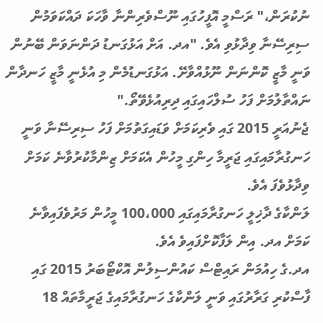ނުކުރަން،" ރަސްމީ އޮފީހުގައި ނޫސްވެރިންނާ ވާހަކަ ދައްކަވަމުން ސިރިސޭނާ ވިދާޅުވި އެވެ. "އދ. އަށް އަޅުގަނޑު ދަންނަވަން ބޭނުން ވަނީ މާޒީ ކޮންނަން ނޫޅުއްވާށޭ. އަޅުގަނޑުމެން މި އުޅެނީ މާޒީ ހަނދާން ނައްތާލުމަށް ފަހު ސުލްހައިގައި ދިރިއުޅެވޭތޯ."
ޖެނުއަރީ 2015 ގައި ވެރިކަމަށް ވަޑައިގަތުމަށް ފަހު ސިރިސޭނާ ވަނީ ހަނގުރާމައިގައި ޖަރީމާ ހިންގި މީހުން އެކަމަށް ޒިންމާކުރުވާނެ ކަމަށް ވިދާޅުވެފަ އެވެ.
ލަންކާގެ ދާޚިލީ ހަނގުރާމައިގައި 100،000 މީހުން މަރުވެފައިވާނެ ކަމަށް އދ. އިން ލަފާކޮށްފައިވެ އެވެ.
އދ.ގެ ހިއުމަން ރައިޓްސް ކައުންސިލުން އޮކްޓޯބަރު 2015 ގައި ފާސްކުރި ގަރާރުގައި ވަނީ ލަންކާގެ ހަނގުރާމައިގެ ޖަރީމާތައް 18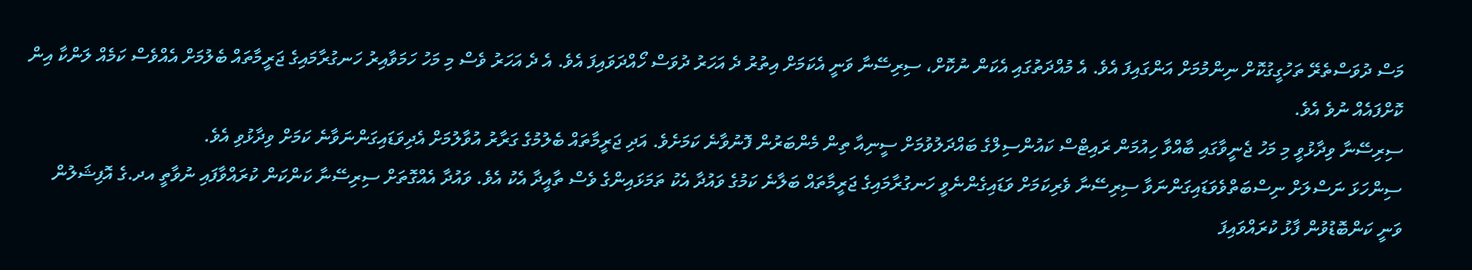މަސް ދުވަސްތެރޭ ތަހުގީގުކޮށް ނިންމުމަށް އަންގައިފަ އެވެ. އެ މުއްދަތުގައި އެކަން ނުކޮށް، ސިރިސޭނާ ވަނީ އެކަމަށް އިތުރު ދެ އަހަރު ދުވަސް ހޯއްދަވައިފަ އެވެ. އެ ދެ އަހަރު ވެސް މި މަހު ހަމަވާއިރު ހަނގުރާމައިގެ ޖަރީމާތައް ބެލުމަށް އެއްވެސް ކަމެއް ލަންކާ އިން ކޮށްފައެއް ނުވެ އެވެ.
ސިރިސޭނާ ވިދާޅުވީ މި މަހު ޖެނީވާގައި ބާއްވާ ހިއުމަން ރައިޓްސް ކައުންސިލްގެ ބައްދަލުވުމަށް ސީނިއާ ތިން މެންބަރުން ފޮނުވާނެ ކަމަށެވެ. އަދި ޖަރީމާތައް ބެލުމުގެ ގަރާރު އުވާލުމަށް އެދިވަޑައިގަންނަވާނެ ކަމަށް ވިދާޅުވި އެވެ.
ސިންހަޅަ ނަސްލަށް ނިސްބަތްވެވަޑައިގަންނަވާ ސިރިސޭނާ ވެރިކަމަށް ވަޑައިގެންނެވީ ހަނގުރާމައިގެ ޖަރީމާތައް ބަލާނެ ކަމުގެ ވައުދާ އެކު ތަމަޅައިންގެ ވެސް ތާއީދާ އެކު އެވެ. ވައުދާ އެއްގޮތަށް ސިރިސޭނާ ކަންކަން ކުރައްވާފައި ނުވާތީ އދ.ގެ އޮފިޝަލުން ވަނީ ކަންބޮޑުވުން ފާޅު ކުރައްވައިފަ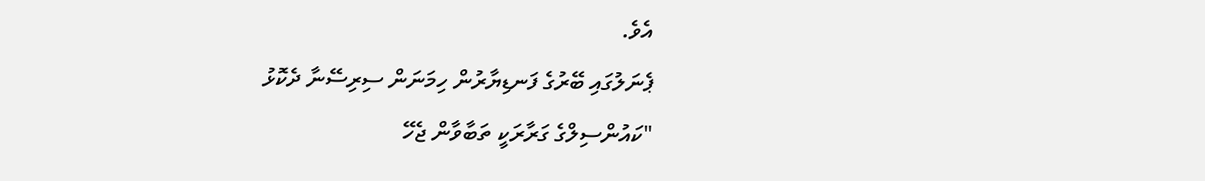އެވެ.
ޕެނަލުގައި ބޭރުގެ ފަނޑިޔާރުން ހިމަނަން ސިރިސޭނާ ދެކޮޅު
"ކައުންސިލްގެ ގަރާރަކީ ތަބާވާން ޖެހޭ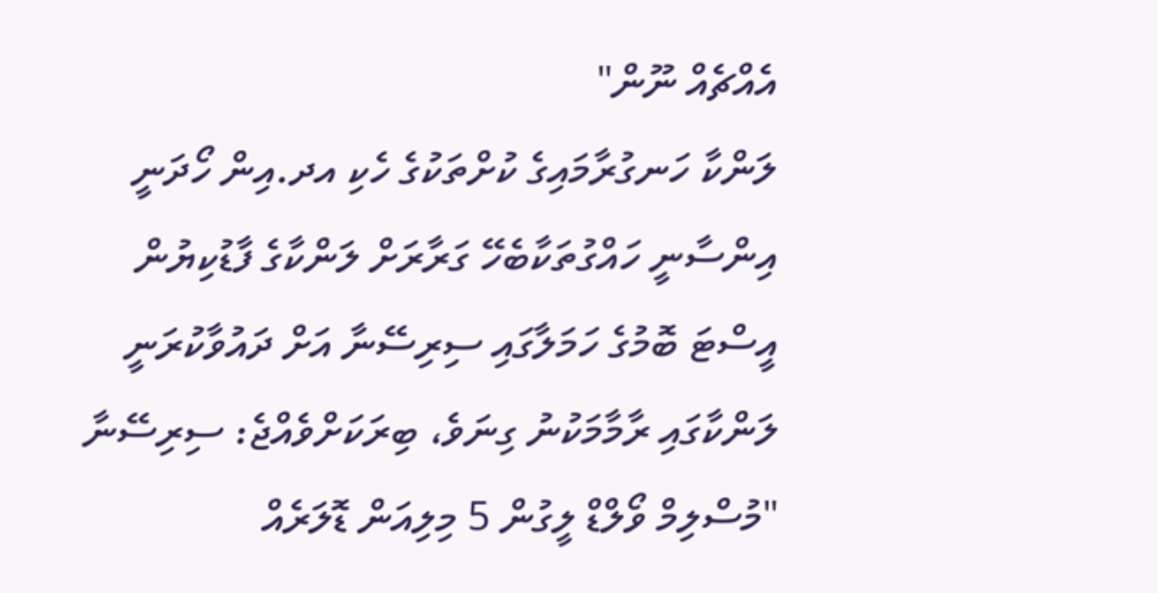އެއްޗެއް ނޫން"
ލަންކާ ހަނގުރާމައިގެ ކުށްތަކުގެ ހެކި އދ.އިން ހޯދަނީ
އިންސާނީ ހައްގުތަކާބެހޭ ގަރާރަށް ލަންކާގެ ފާޑުކިޔުން
އީސްޓަ ބޮމުގެ ހަމަލާގައި ސިރިސޭނާ އަށް ދައުވާކުރަނީ
ލަންކާގައި ރާމާމަކުނު ގިނަވެ، ބިރަކަށްވެއްޖެ: ސިރިސޭނާ
"މުސްލިމް ވޯލްޑް ލީގުން 5 މިލިއަން ޑޮލަރެއް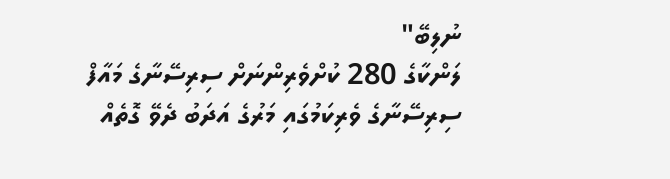ނުލިބޭ"
ލަންކާގެ 280 ކުށްވެރިންނަށް ސިރިސޭނާގެ މައާފް
ސިރިސޭނާގެ ވެރިކަމުގައި މަރުގެ އަދަބު ދެވޭ ގޮތެއް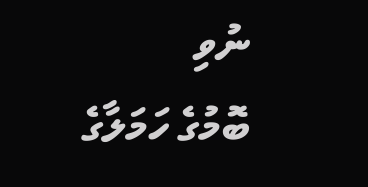ނުވި
ބޮމުގެ ހަމަލާގެ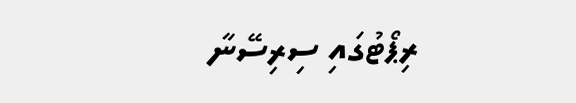ރިޕޯޓުގައި ސިރިސޭނާ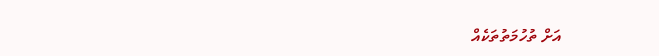އަށް ތުހުމަތުތަކެއް